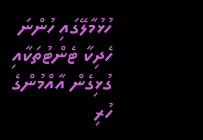ހުޅުމާލޭގައި ހުންނަ ހެދިކާ ޓެންޓުތަކާއި ގުޅިގެން އާއްމުންގެ ހުރި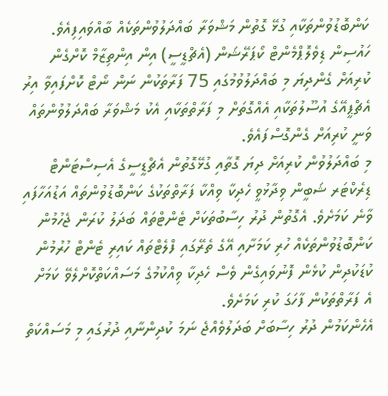ކަންބޮޑުވުންތަކާއި ގުޅޭ ގޮތުން މަޝްވަރާ ބައްދަލުވުންތަކެއް ބާއްވައިފިއެވެ.
ހައުސިން ޑިވެލޮޕްމެންޓް ކޯޕަރޭޝަން (އެޗްޑީސީ) އިން އިންތިޒާމް ކޮށްގެން ކުރިއަށް ގެންދިޔަ މި ބައްދަލުވުމުގައި 75 ފަރާތަކުން ނަން ނޯޓް ކޮށްފައިވާ އިރު އެޗްޕީއޭގެ އުސޫލުތަކާއި އެއްގޮތަށް މި ފަރާތްތަކާއި އެކު މަޝްވަރާ ބައްދަލުވުންތައް ވަނީ ކުރިއަށް ގެންގޮސްފައެވެ.
މި ބައްދަލުވުން ކުރިއަށް ދިޔަ ގޮތާއި ގުޅޭގޮތުން އެޗްޑީސީގެ އެސިސްޓަންޓް ޑިރެކްޓަރ ޝަބީން ވިދާޅުވީ ހެދިކާ ވިއްކާ ފަރާތްތަކުގެ ކަންބޮޑުވުންތައް އަޑުއަހާފައި ވާނެ ކަމަށެވެ. އެގޮތުން ދުރު ހިސާބުތަކަށް ޓެންޓްތައް ބަދަލު ކުރަން ޖެހުމުން ކަންބޮޑުވުންތަކެއް ހުރި ކަމަށާއި އޭގެ ތެރޭގައި ފްލެޓްތައް ކައިރި ޓެންޓް ހުރުމުން ކުޑަކުދިން ކުޅެން ފޮނުވައިގެން ވެސް ހެދިކާ ވިއްކުމުގެ މަސައްކަތްކޮށްލެވޭ ކަމަށް އެ ފަރާތްތަކުން ފާހަގަ ކުރި ކަމަށެވެ.
އެހެންކަމުން ދުރު ހިސާބަށް ބަދަލުވެއްޖެ ނަމަ ކުދިންނާއި ދުރުގައި މި މަސައްކަތް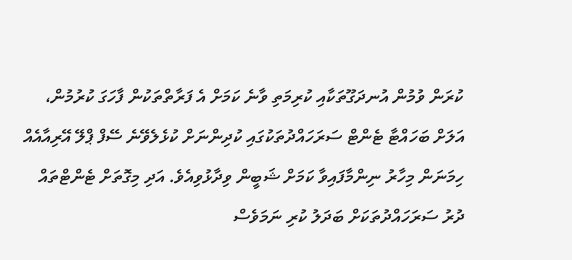ކުރަން ވުމުން އުނދަގޫތަކާއި ކުރިމަތި ވާނެ ކަމަށް އެ ފަރާތްތަކުން ފާހަގަ ކުރުމުން، އަލަށް ބަހައްޓާ ޓެންޓް ސަރަހައްދުތަކުގައި ކުދިންނަށް ކުޅެލެވޭނެ ސޭފް ޕްލޭ އޭރިއާއެއް ހިމަނަން މިހާރު ނިންމާފައިވާ ކަމަށް ޝަބީން ވިދާޅުވިއެވެ. އަދި މިގޮތަށް ޓެންޓްތައް ދުރު ސަރަހައްދުތަކަށް ބަދަލު ކުރި ނަމަވެސް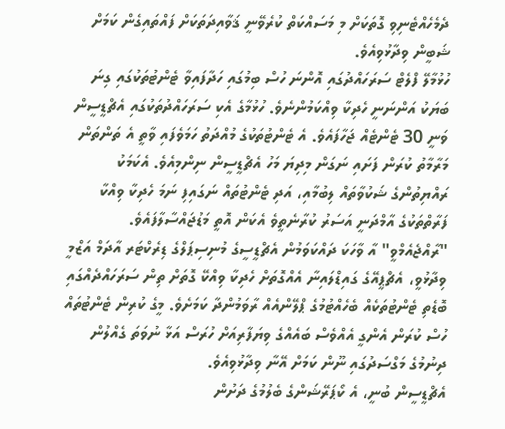ދެމެހެއްޓެނިވި ގޮތަކަށް މި މަސައްކަތް ކުރެވޭނީ ޤަވާއިދަތަކަށް ފައްތައިގެން ކަމަށް ޝަބީން ވިދާޅުވިއެވެ.
ހުޅުމާލޭ ފްލެޓް ސަރަހައްދުގައި އޮންނަ ހުސް ބިމުގައި ހަދާފައިވާ ޓެންޓުތަކުގައި ގިނަ ބަޔަކު އަންނަނީ ހެދިކާ ވިއްކަމުންނެވެ. ހުޅުމާގެ އެކި ސަރަހައްދުތަކުގައި އެޗްޑީސީން ވަނީ 30 ޓެންޓެއް ޖަހާފައެވެ. އެ ޓެންޓުތަކުގެ މުއްދަތު ހަމަވެފައި ވާތީ އެ ތަންތަން މަރާމާތު ކުރަން ފަށައި ނަގަން މިދިޔަ މަހު އެޗްޑީސީން ނިންމިއެވެ. އެކަމަކު ރައްޔިތުންގެ ޝަކުވާތައް ލިބުމާއި، އަދި ޓެންޓުތައް ނަގައިފި ނަމަ ހެދިކާ ވިއްކާ ފަރާތްތަކުގެ އާމްދަނީ އަސަރު ކުރާނެތީވެ އެކަން އޮތީ މަޑުޖައްސާލާފައެވެ.
"ރާއްޖެއެމްވީ" އާ ވާހަކަ ދައްކަވަމުން އެޗްޑީސީގެ މުނިސިޕަލްގެ ޑިރެކްޓަރ އާދަމް އަޒްމީ ވިދާޅުވީ، އެޗްޕީއޭގެ ގައިޑްލައިނާ އެއްގޮތަށް ހެދިކާ ވިއްކޭ ގޮތަށް ތިން ސަރަހައްދެއްގައި ބޮޑެތި ޓެންޓުތަކެއް ބެހެއްޓުމުގެ ޕްލޭންއެއް ރާވަމުންދާ ކަމަށެވެ. މީގެ ކުރިން ޓެންޓުތައް ހުސް ކުރަން އެންގީ އެއްވެސް ބައެއްގެ ވިޔަފާރިއަށް ހުރަސް އަޅާ ނުވަތަ ގެއްލުން ދިނުމުގެ މަގްސަދުގައި ނޫން ކަމަށް އޭނާ ވިދާޅުވިއެވެ.
އެޗްޑީސީން ބުނީ، އެ ކޯޕަރޭޝަންގެ ބެލުމުގެ ދަށުން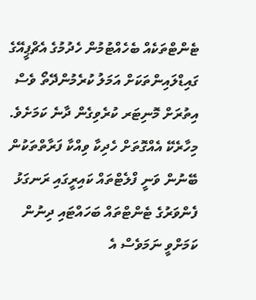ޓެންޓްތަކެއް ބެހެއްޓުމުން ހެދުމުގެ އެޗްޕީއޭގެ ގައިޑްލައިންތަކަށް އަމަލު ކުރެމުންދޭތޯ ވެސް އިތުރަށް މޮނިޓަރ ކުރެވިގެން ދާނެ ކަމަށެވެ.
މިހާރެކޭ އެއްގޮތަށް ހެދިކާ ވިއްކާ ފަރާތްތަކުން ބޭނުން ވަނީ ފްލެޓްތައް ކައިރީގައި ރަނގަޅު ފެންވަރުގެ ޓެންޓްތައް ބަހައްޓައި ދިނުން ކަމަށްވީ ނަމަވެސް އެ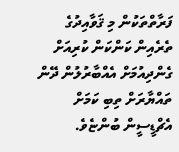ފަރާތްތަކުން މި ޤަވާއިދުގެ ތެރެއިން ކަންކަން ކުރިއަށް ގެންދިއުމަށް އެއްބާރުލުން ދޭން ތައްޔާރަށް ތިބި ކަމަށް އެޗްޑީސީން ބުންޏެވެ.